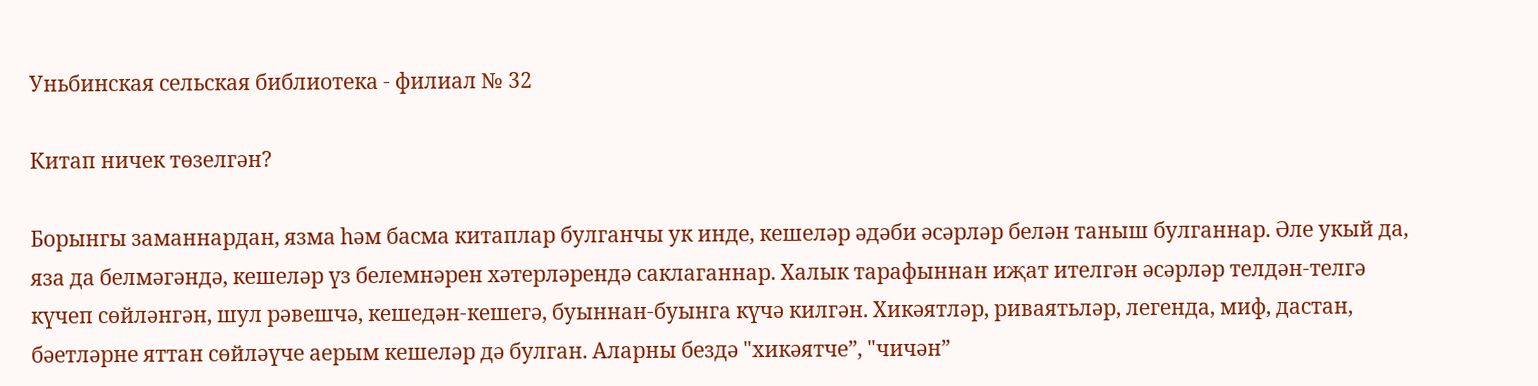Уньбинская сельская библиотека - филиал № 32

Китап ничек төзелгән?

Борынгы заманнардан, язма һәм басма китаплар булганчы ук инде, кешеләр әдәби әсәрләр белән таныш булганнар. Әле укый да, яза да белмәгәндә, кешеләр үз белемнәрен хәтерләрендә саклаганнар. Халык тарафыннан иҗат ителгән әсәрләр телдән-телгә күчеп сөйләнгән, шул рәвешчә, кешедән-кешегә, буыннан-буынга күчә килгән. Хикәятләр, риваятьләр, легенда, миф, дастан, бәетләрне яттан сөйләүче аерым кешеләр дә булган. Аларны бездә "хикәятче”, "чичән”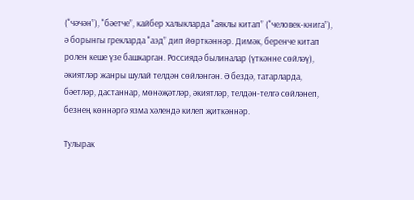("чәчән”), "бәетче”, кайбер халыкларда "аяклы китап” ("человек-книга”), ә борынгы грекларда "аэд” дип йөрткәннәр. Димәк, беренче китап ролен кеше үзе башкарган. Россиядә былиналар (үткәнне сөйләү), әкиятләр жанры шулай телдән сөйләнгән. Ә бездә, татарларда, бәетләр, дастаннар, мөнәҗәтләр, әкиятләр, телдән-телгә сөйләнеп, безнең көннәргә язма хәлендә килеп җиткәннәр.

Тулырак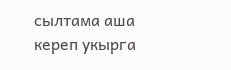сылтама аша кереп укырга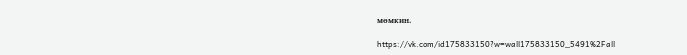мөмкин.

https://vk.com/id175833150?w=wall175833150_5491%2Fall